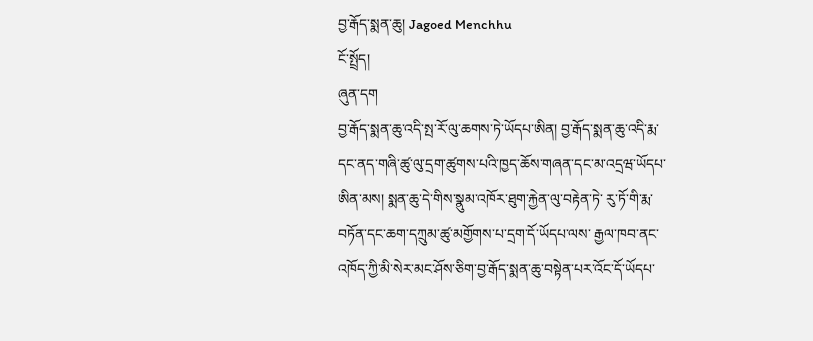བྱ་རྒོད་སྨན་ཆུ། Jagoed Menchhu
ངོ་སྤྲོད།
ཞུན་དག
བྱ་རྒོད་སྨན་ཆུ་འདི་སྤ་རོ་ལུ་ཆགས་ཏེ་ཡོདཔ་ཨིན། བྱ་རྒོད་སྨན་ཆུ་འདི་རྨ་དང་ནད་གཞི་ཚུ་ལུ་དྲག་ཚུགས་པའི་ཁྱད་ཆོས་གཞན་དང་མ་འདྲཝ་ཡོདཔ་ཨིན་མས། སྨན་ཆུ་དེ་གིས་སྣུམ་འཁོར་ཐུག་རྐྱེན་ལུ་བརྟེན་ཏེ་ རུ་ཏོ་གི་རྨ་བཏོན་དང་ཆག་དཀྲུམ་ཚུ་མགྱོགས་པ་དྲག་དོ་ཡོདཔ་ལས་ རྒྱལ་ཁབ་ནང་འཁོད་ཀྱི་མི་སེར་མང་ཤོས་ཅིག་བྱ་རྒོད་སྨན་ཆུ་བསྟེན་པར་འོང་དོ་ཡོདཔ་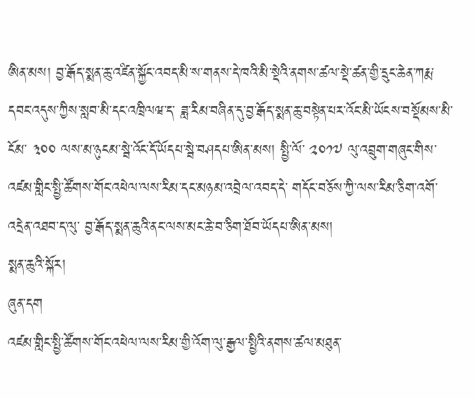ཨིན་མས། བྱ་རྒོད་སྨན་ཆུ་འཛིན་སྐྱོང་འབད་མི་ས་གནས་དེ་ཁའི་མི་སྡེའི་ནགས་ཚལ་སྡེ་ཚན་གྱི་དྲུང་ཆེན་ཀརྨ་དབང་འདུས་ཀྱིས་སླབ་མི་དང་འཁྲིལཝ་ད་ ཟླ་རིམ་བཞིན་དུ་བྱ་རྒོད་སྨན་ཆུ་བསྟེན་པར་འོང་མི་ཡོངས་བསྡོམས་མི་ངོམ་ ༣༠༠ ལས་མ་ཉུངམ་སྦེ་འོང་དོ་ཡོདཔ་སྦེ་བཤདཔ་ཨིན་མས། སྤྱི་ལོ་ ༢༠༡༧ ལུ་འབྲུག་གཞུང་གིས་འཛམ་གླིང་སྤྱི་ཚོགས་གོང་འཕེལ་ལས་རིམ་དང་མཉམ་འབྲེལ་འབད་དེ་ གདོང་བཅོས་ཀྱི་ལས་རིམ་ཅིག་འགོ་འདྲེན་འཐབ་ད་ལུ་ བྱ་རྒོད་སྨན་ཆུའི་ནང་ལས་མང་ཆེ་བ་ཅིག་ཐོབ་ཡོདཔ་ཨིན་མས།
སྨན་ཆུའི་སྐོར།
ཞུན་དག
འཛམ་གླིང་སྤྱི་ཚོགས་གོང་འཕེལ་ལས་རིམ་གྱི་འོག་ལུ་རྒྱལ་སྤྱིའི་ནགས་ཚལ་མཐུན་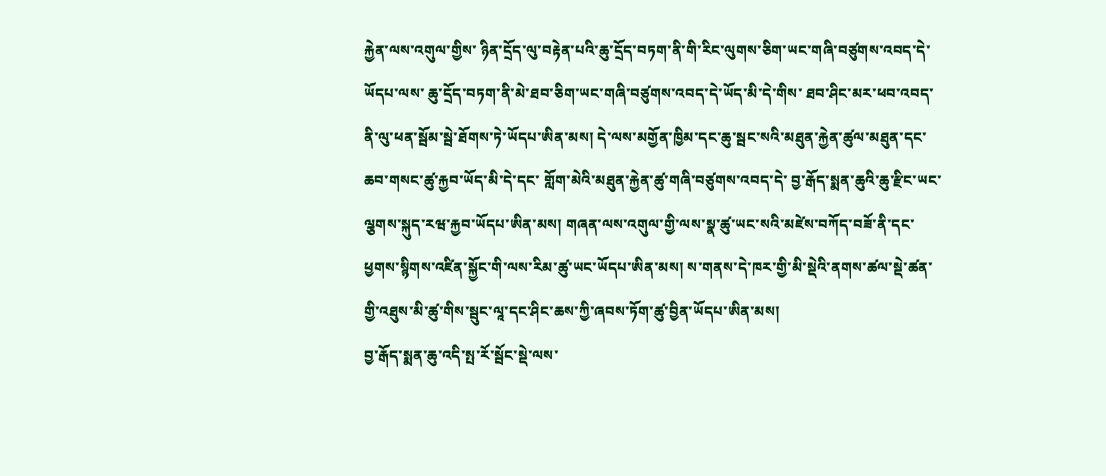རྐྱེན་ལས་འགུལ་གྱིས་ ཉིན་དྲོད་ལུ་བརྟེན་པའི་ཆུ་དྲོད་བཏག་ནི་གི་རིང་ལུགས་ཅིག་ཡང་གཞི་བཙུགས་འབད་དེ་ཡོདཔ་ལས་ ཆུ་དྲོད་བཏག་ནི་མེ་ཐབ་ཅིག་ཡང་གཞི་བཙུགས་འབད་དེ་ཡོད་མི་དེ་གིས་ ཐབ་ཤིང་མར་ཕབ་འབད་ནི་ལུ་ཕན་སྦོམ་སྦེ་ཐོགས་ཏེ་ཡོདཔ་ཨིན་མས། དེ་ལས་མགྱོན་ཁྱིམ་དང་ཆུ་སྦང་སའི་མཐུན་རྐྱེན་ཚུལ་མཐུན་དང་ཆབ་གསང་ཚུ་རྐྱབ་ཡོད་མི་དེ་དང་ གློག་མེའི་མཐུན་རྐྱེན་ཚུ་གཞི་བཙུགས་འབད་དེ་ བྱ་རྒོད་སྨན་ཆུའི་ཆུ་རྫིང་ཡང་ལྕགས་སྐུད་རཝ་རྐྱབ་ཡོདཔ་ཨིན་མས། གཞན་ལས་འགུལ་གྱི་ལས་སྣ་ཚུ་ཡང་སའི་མཛེས་བཀོད་བཟོ་ནི་དང་ ཕྱགས་སྙིགས་འཛིན་སྐྱོང་གི་ལས་རིམ་ཚུ་ཡང་ཡོདཔ་ཨིན་མས། ས་གནས་དེ་ཁར་གྱི་མི་སྡེའི་ནགས་ཚལ་སྡེ་ཚན་གྱི་འཐུས་མི་ཚུ་གིས་སྦུང་ལཱ་དང་ཤིང་ཆས་ཀྱི་ཞབས་ཏོག་ཚུ་བྱིན་ཡོདཔ་ཨིན་མས།
བྱ་རྒོད་སྨན་ཆུ་འདི་སྤ་རོ་སྦོང་སྡེ་ལས་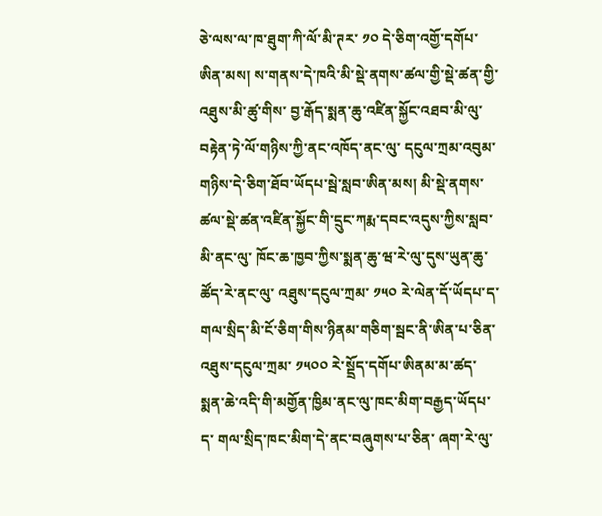ཅེ་ལས་ལ་ཁ་ཐུག་ཀི་ལོ་མི་ཊར་ ༡༠ དེ་ཅིག་འགྱོ་དགོཔ་ཨིན་མས། ས་གནས་དེ་ཁའི་མི་སྡེ་ནགས་ཚལ་གྱི་སྡེ་ཚན་གྱི་འཐུས་མི་ཚུ་གིས་ བྱ་རྒོད་སྨན་ཆུ་འཛིན་སྐྱོང་འཐབ་མི་ལུ་བརྟེན་ཏེ་ལོ་གཉིས་ཀྱི་ནང་འཁོད་ནང་ལུ་ དངུལ་ཀྲམ་འབུམ་གཉིས་དེ་ཅིག་ཐོབ་ཡོདཔ་སྦེ་སླབ་ཨིན་མས། མི་སྡེ་ནགས་ཚལ་སྡེ་ཚན་འཛིན་སྐྱོང་གི་དྲུང་ཀརྨ་དབང་འདུས་ཀྱིས་སླབ་མི་ནང་ལུ་ ཁོང་ཆ་ཁྱབ་ཀྱིས་སྨན་ཆུ་ཝ་རེ་ལུ་དུས་ཡུན་ཆུ་ཚོད་རེ་ནང་ལུ་ འཐུས་དངུལ་ཀྲམ་ ༡༥༠ རེ་ལེན་དོ་ཡོདཔ་ད་ གལ་སྲིད་མི་ངོ་ཅིག་གིས་ཉིནམ་གཅིག་སྦང་ནི་ཨིན་པ་ཅིན་ འཐུས་དངུལ་ཀྲམ་ ༡༥༠༠ རེ་སྡྲོད་དགོཔ་ཨིནམ་མ་ཚད་ སྨན་ཆེ་འདི་གི་མགྱོན་ཁྱིམ་ནང་ལུ་ཁང་མིག་བརྒྱད་ཡོདཔ་ད་ གལ་སྲིད་ཁང་མིག་དེ་ནང་བཞུགས་པ་ཅིན་ ཞག་རེ་ལུ་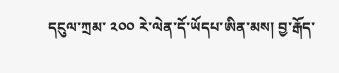དངུལ་ཀྲམ་ ༢༠༠ རེ་ལེན་དོ་ཡོདཔ་ཨིན་མས། བྱ་རྒོད་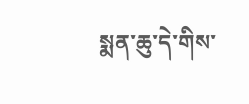སྨན་ཆུ་དེ་གིས་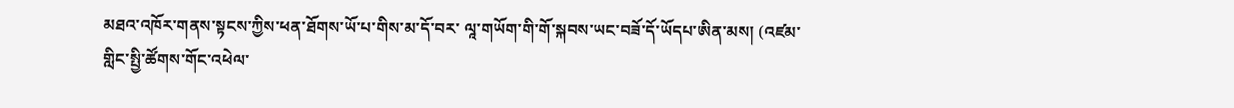མཐའ་འཁོར་གནས་སྟངས་ཀྱིས་ཕན་ཐོགས་ཡོ་པ་གིས་མ་དོ་བར་ ལཱ་གཡོག་གི་གོ་སྐབས་ཡང་བཟོ་དོ་ཡོདཔ་ཨིན་མས། (འཛམ་གླིང་སྤྱི་ཚོགས་གོང་འཕེལ་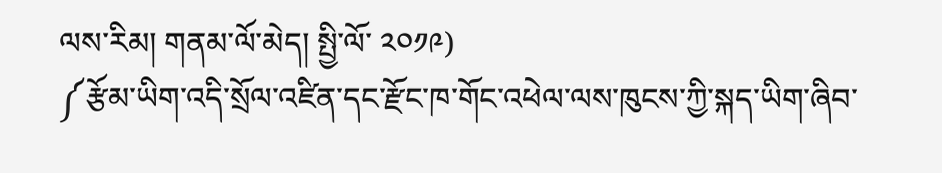ལས་རིམ། གནམ་ལོ་མེད། སྤྱི་ལོ་ ༢༠༡༩)
༼རྩོམ་ཡིག་འདི་སྲོལ་འཛིན་དང་རྫོང་ཁ་གོང་འཕེལ་ལས་ཁུངས་ཀྱི་སྐད་ཡིག་ཞིབ་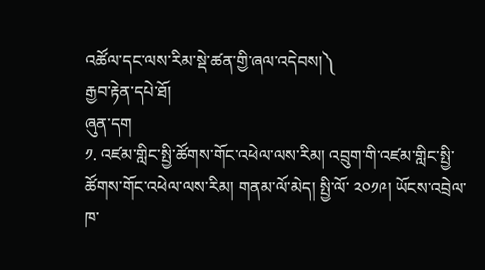འཚོལ་དང་ལས་རིམ་སྡེ་ཚན་གྱི་ཞལ་འདེབས།༽
རྒྱབ་རྟེན་དཔེ་ཐོ།
ཞུན་དག
༡. འཛམ་གླིང་སྤྱི་ཚོགས་གོང་འཕེལ་ལས་རིམ། འབྲུག་གི་འཛམ་གླིང་སྤྱི་ཚོགས་གོང་འཕེལ་ལས་རིམ། གནམ་ལོ་མེད། སྤྱི་ལོ་ ༢༠༡༩། ཡོངས་འབྲེལ་ཁ་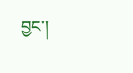བྱང་།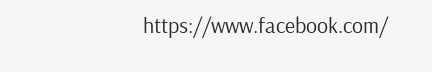https://www.facebook.com/